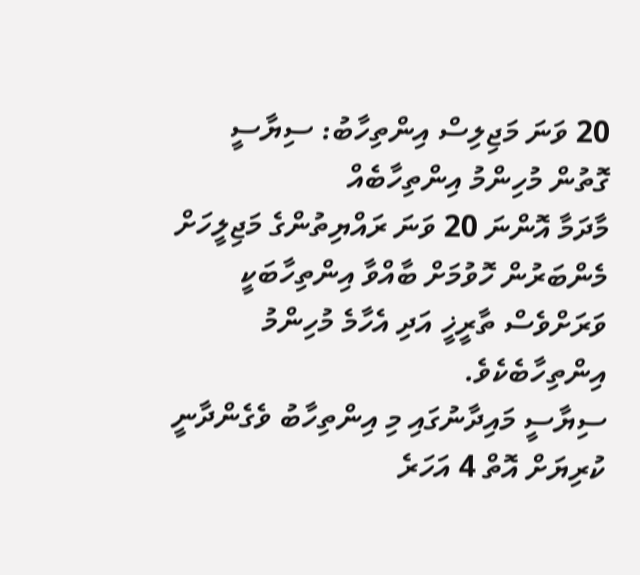20 ވަނަ މަޖިލިސް އިންތިހާބު: ސިޔާސީ ގޮތުން މުހިންމު އިންތިހާބެއް
މާދަމާ އޮންނަ 20 ވަނަ ރައްޔިތުންގެ މަޖިލީހަށް މެންބަރުން ހޮވުމަށް ބާއްވާ އިންތިހާބަކީ ވަރަށްވެސް ތާރީޚީ އަދި އެހާމެ މުހިންމު އިންތިހާބެކެވެ.
ސިޔާސީ މައިދާނުގައި މި އިންތިހާބު ވެގެންދާނީ ކުރިޔަށް އޮތް 4 އަހަރެ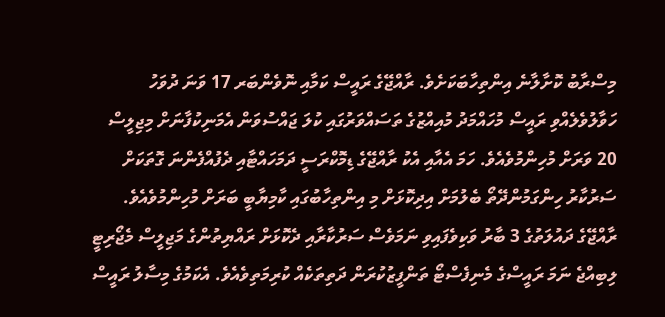މިސްރާބު ކޮށާލާނެ އިންތިހާބަކަށެވެ. ރާއްޖޭގެ ރައީސް ކަމާއި ނޮވެންބަރ 17 ވަނަ ދުވަހު ހަވާލުވެލެއްވި ރައީސް މުހައްމަދު މުއިއްޒުގެ ތަސައްވަރުގައި ކުލަ ޖައްސުވަން އެމަނިކުފާނަށް މިޖިލީސް 20 ވަރަށް މުހިންމުވެއެވެ. ހަމަ އެއާއި އެކު ރާއްޖޭގެ ޑިމޮކްރަސީ ދަމަހައްޓާއި ދެފުއްފެންނަ ގޮތަކަށް ސަރުކާރު ހިންގަމުންދޭތޯ ބެލުމަށް އިދިކޮޅަށް މި އިންތިހާބުގައި ކާމިޔާބީ ބަރަށް މުހިންމުވެއެވެ.
ރާއްޖޭގެ ދައުލަތުގެ 3 ބާރު ވަކިވެފައިވި ނަމަވެސް ސަރުކާރާއި ދެކޮޅަށް ރައްޔިތުންގެ މަޖިލީސް މެޖޯރިޓީ ލިބިއްޖެ ނަމަ ރައީސްގެ މެނިފެސްޓޯ ތަންފީޒުކުރަން ދަތިތަކެއް ކުރިމަތިވެއެވެ. އެކަމުގެ މިސާލު ރައީސް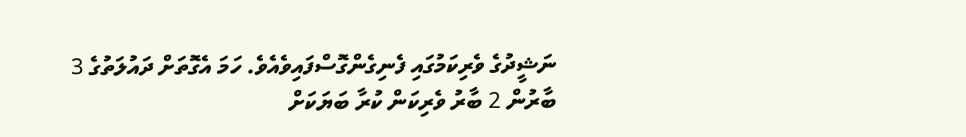ނަޝީދުގެ ވެރިކަމުގައި ފެނިގެންގޮސްފައިވެއެވެ. ހަމަ އެގޮތަށް ދައުލަތުގެ 3 ބާރުން 2 ބާރު ވެރިކަން ކުރާ ބަޔަކަށް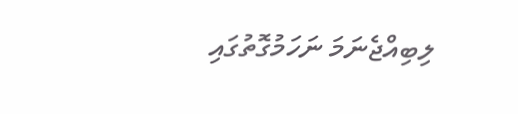ލިބިއްޖެނަމަ ނަހަމުގޮތުގައި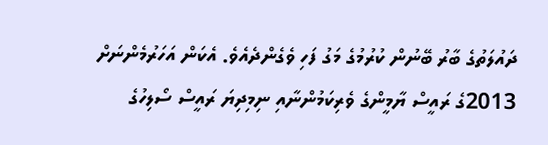ދައުލަތުގެ ބާރު ބޭނުން ކުރުމުގެ މަގު ފަހި ވެގެންދެއެވެ. އެކަން އަހަރުމެންނަށް 2013ގެ ރައީސް ޔާމީންގެ ވެރިކަމުންނާއި ނިމިދިޔަ ރައީސް ސޯލިހުގެ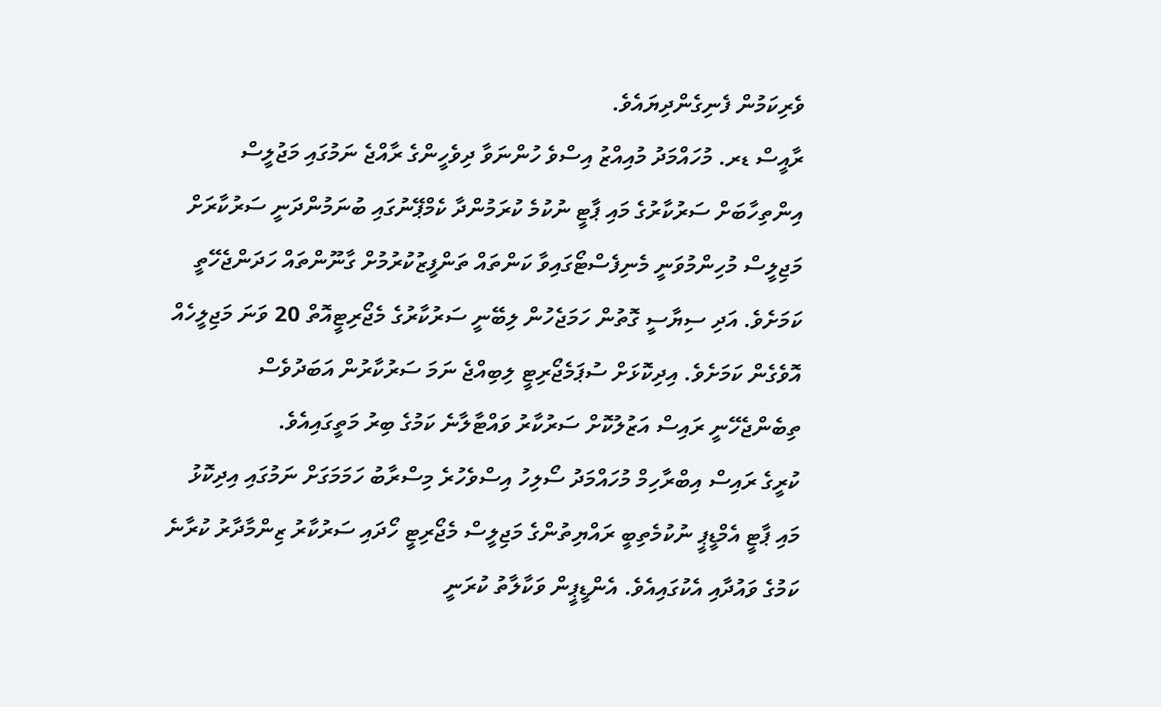ވެރިކަމުން ފެނިގެންދިޔައެވެ.
ރާއީސް ޑރ. މުހައްމަދު މުއިއްޒު އިސްވެ ހުންނަވާ ދިވެހީންގެ ރާއްޖެ ނަމުގައި މަޖުލީސް އިންތިހާބަށް ސަރުކާރުގެ މައި ޕާޓީ ނުކުމެ ކުރަމުންދާ ކެމްޕޭނުގައި ބުނަމުންދަނީ ސަރުކާރަށް މަޖިލީސް މުހިންމުވަނީ މެނިފެސްޓޯގައިވާ ކަންތައް ތަންފީޒުކުރުމުށް ގާނޫންތައް ހަދަންޖެހޭތީ ކަމަށެވެ. އަދި ސިޔާސީ ގޮތުން ހަމަޖެހުން ލިބޭނީ ސަރުކާރުގެ މެޖޯރިޓީއޮތް 20 ވަނަ މަޖިލީހެއް އޮވެގެން ކަމަށެވެ. އިދިކޮޅަށް ސުޕަމެޖޯރިޓީ ލިބިއްޖެ ނަމަ ސަރުކާރުން އަބަދުވެސް ތިބެންޖެހޭނީ ރައިސް އަޒުލުކޮށް ސަރުކާރު ވައްޓާލާނެ ކަމުގެ ބިރު މަތީގައިއެވެ.
ކުރީގެ ރައިސް އިބްރާހިމް މުހައްމަދު ސޯލިހު އިސްވެހުރެ މިސްރާބު ހަމަމަގަށް ނަމުގައި އިދިކޮޅު މައި ޕާޓީ އެމްޑީޕީ ނުކުމެތިބީ ރައްޔިތުންގެ މަޖިލީސް މެޖޯރިޓީ ހޯދައި ސަރުކާރު ޒިންމާދާރު ކުރާނެ ކަމުގެ ވައުދާއި އެކުގައިއެވެ. އެންޑީޕީން ވަކާލާތު ކުރަނީ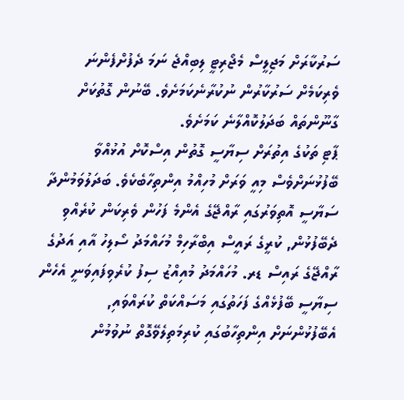ސަރުކާރަށް މަޖިލީސް މެޖޯރިޓީ ލިބިއްޖެ ނަމަ ދެފުށްފެންނަ ވެރިކަމެށް ސަރުކާރުން ނުކުރާނެކަމަށެވެ. ބޭނުން ގޮތުކަށް ގާނޫންތައް ބަދަލުކޮއްލާނެ ކަމަށެވެ.
ޕާޓި ތަކުގެ އިތުރަށް ސިޔާސީ ގޮތުން އިސްކޮށް އުޅުއްވާ ބޭފުޅުނަށްވެސް މިއީ ވަރަށް މުހިއްމު އިންތިހާބެކެވެ. ބަދަލުވަމުންދާ ސަޔާސީ އޮތިވަރުގައި ރާއްޖޭގެ އެންމެ ފަހުން ވެރިކަން ކުރެއްވި ދެބޭފުޅުން, ކުރީގެ ރައީސް އިބްރާހިމް މުހައްމަދު ސޯލިހު އާއި އަދުގެ ރާއްޖޭގެ ރައިސް ޑރ. މުހައްމަދު މުއިއްޒު ސިފު ކުރެވިފައިވަނީ އެހެން ސިޔާސީ ބޭފުޅެއްގެ ފަހަތުގައި މަސައްކަތް ކުރައްވައި, އެބޭފުޅުންނަށް އިންތިހާބުގައި ކުރިމަތިލެވޭގޮތް ނުވުމުން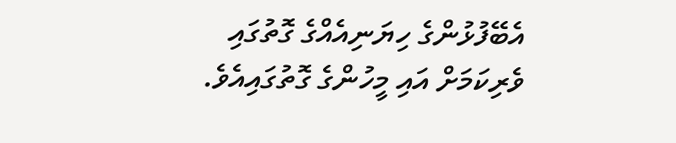އެބޭފުޅުންގެ ހިޔަނިއެއްގެ ގޮތުގައި ވެރިކަމަށް އައި މީހުންގެ ގޮތުގައިއެވެ.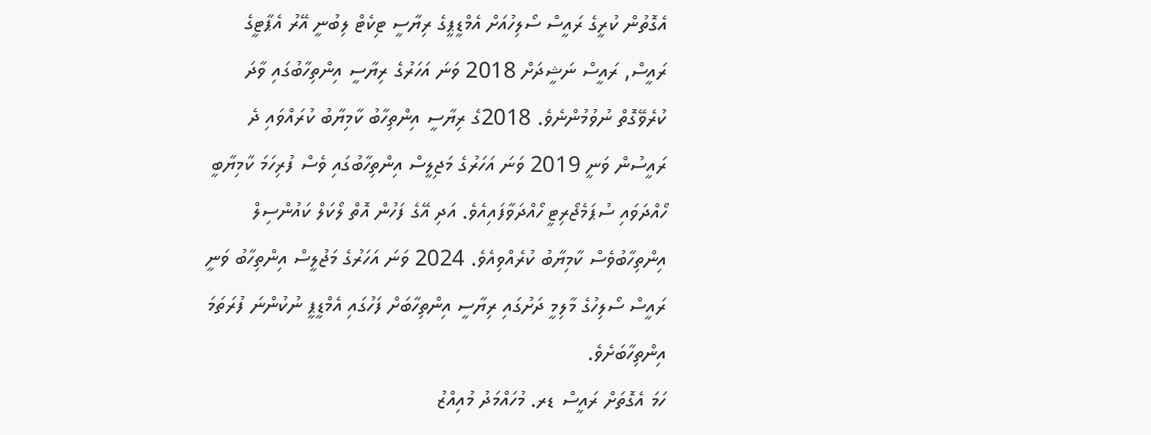އެގޮތުން ކުރީގެ ރައީސް ސޯލިހުއަށް އެމްޑީޕީގެ ރިޔާސީ ޓިކެޓް ލިބުނީ އޭރު އެޕާޓީގެ ރައީސް, ރައީސް ނަޝީދަށް 2018 ވަނަ އަހަރުގެ ރިޔާސީ އިންތިހާބުގައި ވާދަ ކުރެވޭގޮތް ނުވުމުންނެވެ. 2018ގެ ރިޔާސީ އިންތިހާބު ކާމިޔާބު ކުރައްވައި ދެ ރައީސުން ވަނީ 2019 ވަނަ އަހަރުގެ މަޖިލީސް އިންތިހާބުގައި ވެސް ފުރިހަމަ ކާމިޔާބީ ހޯއްދަވައި ސުޕަމެޖޯރިޓީ ހޯއްދަވާފައިއެވެ. އަދި އޭގެ ފަހުން އޮތް ލޯކަލް ކައުންސިލް އިންތިހާބުވެސް ކާމިޔާބު ކުރެއްވިއެވެ. 2024 ވަނަ އަހަރުގެ މަޖުލީސް އިންތިހާބު ވަނީ ރައީސް ސޯލިހުގެ މާލިމީ ދަށުގައި ރިޔާސީ އިންތިހާބަށް ފަހުގައި އެމްޑީޕީ ނުކުންނަ ފުރަތަމަ އިންތިހާބަށެވެ.
ހަމަ އެގޮތަށް ރައީސް ޑރ. މުހައްމަދު މުއިއްޒު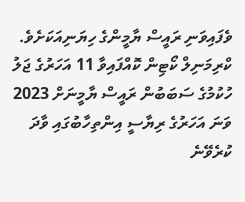ވެފައިވަނި ރައީސް ޔާމީންގެ ހިޔަނިއަކަށެވެ. ކްރިމަނިލް ކޯޓިން ކޮއްފައިވާ 11 އަހަރުގެ ޖަލު ހުކުމުގެ ސަބަބުން ރައީސް ޔާމީނަށް 2023 ވަނަ އަހަރުގެ ރިޔާސީ އިންތިހާބުގައި ވާދަ ކުރެވޭނެ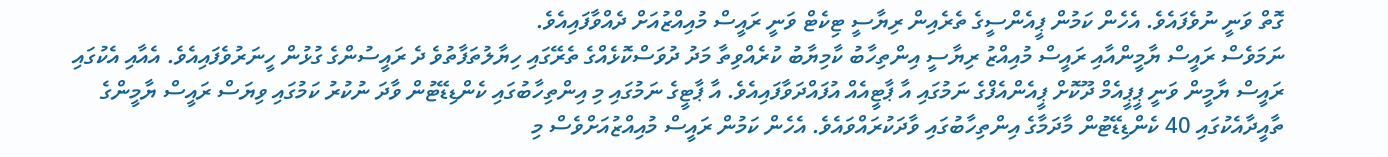ގޮތް ވަނީ ނުވެފައެވެ. އެހެން ކަމުން ޕީއެންސީގެ ތެރެއިން ރިޔާސީ ޓިކެޓް ވަނީ ރައީސް މުއިއްޒުއަށް ދެއްވާފައިއެވެ.
ނަމަވެސް ރައީސް ޔާމީންއާއި ރައީސް މުއިއްޒު ރިޔާސީ އިންތިހާބު ކާމިޔާބު ކުރެއްވިތާ މަދު ދުވަސްކޮޅެއްގެ ތެރޭގައި ހިޔާލުތަފާތުވެ ދެ ރައީސުންގެ ގުޅުން ހީނަރުވެފައިއެވެ. އެއާއި އެކުގައި ރައީސް ޔާމީން ވަނީ ޕީޕީއެމް ދޫކޮށް ޕީއެންއެފްގެ ނަމުގައި އާ ޕާޓީއެއް އުފައްދަވާފައިއެވެ. އާ ޕާޓީގެ ނަމުގައި މި އިންތިހާބުގައި ކެންޑިޑޭޓުން ވާދަ ނުކުރު ކަމުގައި ވިޔަސް ރައީސް ޔާމީންގެ ތާއީދާއެކުގައި 40 ކެންޑިޑޭޓުން މާދަމާގެ އިންތިހާބުގައި ވާދަކުރައްވައެވެ. އެހެން ކަމުން ރައީސް މުއިއްޒުއަށްވެސް މި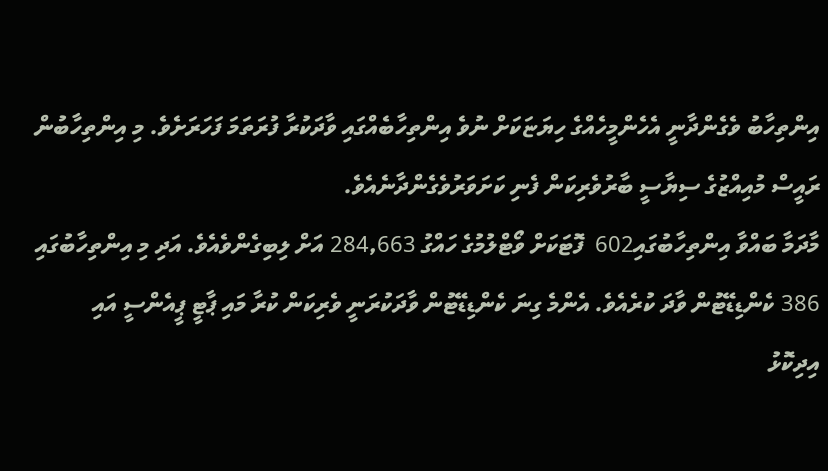އިންތިހާބު ވެގެންދާނީ އެހެންމީހެއްގެ ހިޔަޏަކަށް ނުވެ އިންތިހާބެއްގައި ވާދަކުރާ ފުރަތަމަ ފަހަރަށެވެ. މި އިންތިހާބުން ރައީސް މުއިއްޒުގެ ސިޔާސީ ބާރުވެރިކަން ފެނި ކަށަވަރުވެގެންދާނެއެވެ.
މާދަމާ ބައްވާ އިންތިހާބުގައި602  ފޮޓަކަށް ވޯޓްލުމުގެ ހައްގު 284,663 އަށް ލިބިގެންވެއެވެ. އަދި މި އިންތިހާބުގައި 386 ކެންޑިޑޭޓުން ވާދަ ކުރެއެވެ. އެންމެ ގިނަ ކެންޑިޑޭޓުން ވާދަކުރަނީ ވެރިކަން ކުރާ މައި ޕާޓީ ޕީއެންސީ އައި  އިދިކޮޅު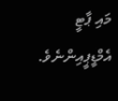މައި ޕާޓީ އެމްޑީޕީއިންނެވެ.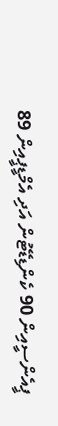ޕީއެންސީއިން 90 ކެންޑިޑޭޓުން އަދި އެމްޑީޕީއިން 89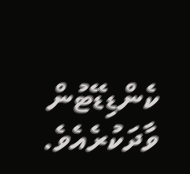ކެންޑިޑޭޓުން ވާދަކުރެއެވެ.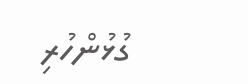ގުޅުންހުރި